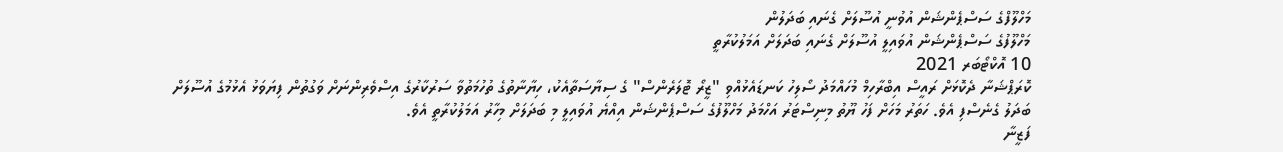މަހްލޫފްގެ ސަސްޕެންޝަން އުވުނީ އުސޫލަށް ގެނައި ބަދަލުން
މަހްލޫފުގެ ސަސްޕެންޝަން އުވައިލީ އުސޫލަށް ގެނައި ބަދަލަށް އަމަލުކުރާތީ
10 އޮކްޓޯބަރ 2021
ކޮރަޕްޝަނާ ދެކޮޅަށް ރައީސް އިބްރާހިމް މުހައްމަދު ސޯލިހު ކަނޑައެޅުއްވި "ޒީރޯ ޓޮލަރެންސް" ގެ ސިޔާސަތާއެކު، ހިޔާނާތުގެ ތުހުމަތުވާ ސަރުކާރުގެ އިސްވެރިންނަށް ވަގުތުން ފިޔަވަޅު އެޅުމުގެ އުސޫލަށް ބަދަލު ގެނެސްފި އެވެ. ހަތަރު މަހަށް ފަހު ޔޫތު މިނިސްޓަރު އަހްމަދު މަހްލޫފުގެ ސަސްޕެންޝަން އިއްޔެ އުވައިލީ މި ބަދަލަށް މިހާރު އަމަލުކުރާތީ އެވެ.
ފަޒީނާ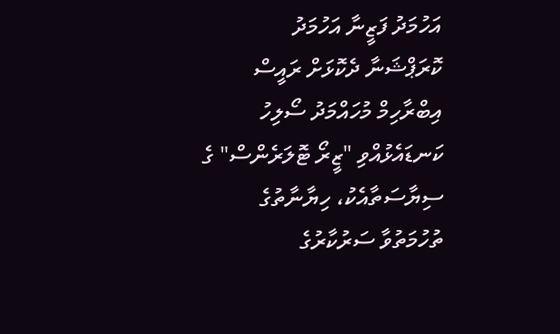އަހުމަދު ފަޒީނާ އަހުމަދު
ކޮރަޕްޝަނާ ދެކޮޅަށް ރައީސް އިބްރާހިމް މުހައްމަދު ސޯލިހު ކަނޑައެޅުއްވި "ޒީރޯ ޓޮލަރެންސް" ގެ ސިޔާސަތާއެކު، ހިޔާނާތުގެ ތުހުމަތުވާ ސަރުކާރުގެ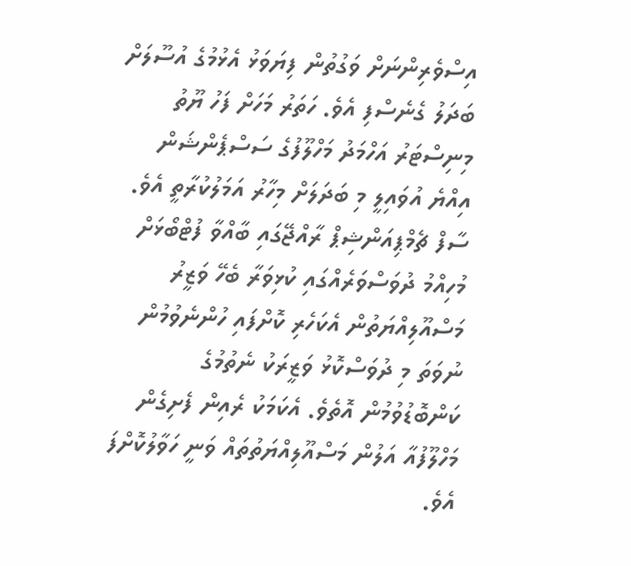އިސްވެރިންނަށް ވަގުތުން ފިޔަވަޅު އެޅުމުގެ އުސޫލަށް ބަދަލު ގެނެސްފި އެވެ. ހަތަރު މަހަށް ފަހު ޔޫތު މިނިސްޓަރު އަހްމަދު މަހްލޫފުގެ ސަސްޕެންޝަން އިއްޔެ އުވައިލީ މި ބަދަލަށް މިހާރު އަމަލުކުރާތީ އެވެ.
ސާފް ޗެމްޕިއަންޝިޕް ރާއްޖޭގައި ބާއްވާ ފުޓްބޯޅަށް މުހިއްމު ދުވަސްވަރެއްގައި ކުޅިވަރާ ބެހޭ ވަޒީރު މަސްއޫލިއްޔަތުން އެކަހެރި ކޮށްފައި ހުންނެވުމުން ނުވަތަ މި ދުވަސްކޮޅު ވަޒީރަކު ނެތުމުގެ ކަންބޮޑުވުމުން އޮތެވެ. އެކަމަކު ރެއިން ފެށިގެން މަހްލޫފުއާ އަލުން މަސްއޫލިއްޔަތުތައް ވަނީ ހަވާލުކޮށްފަ އެވެ.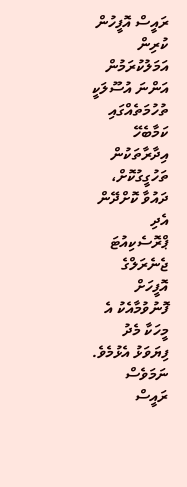ރައީސް އޮފީހުން ކުރިން އަމަލުކުރަމުން އަންނަ އުސޫލަކީ ތުހުމަތެއްގައި ކަމާބެހޭ އިދާރާތަކުން ތަހުގީގުކޮށް، ދައުވާ ކޮށްދޭން އެދި ޕްރޮސެކިއުޓަ ޖެނެރަލްގެ އޮފީހަށް ފޮނުވުމާއެކު އެ މީހަކާ މެދު ފިޔަވަޅު އެޅުމެވެ.
ނަމަވެސް ރައީސް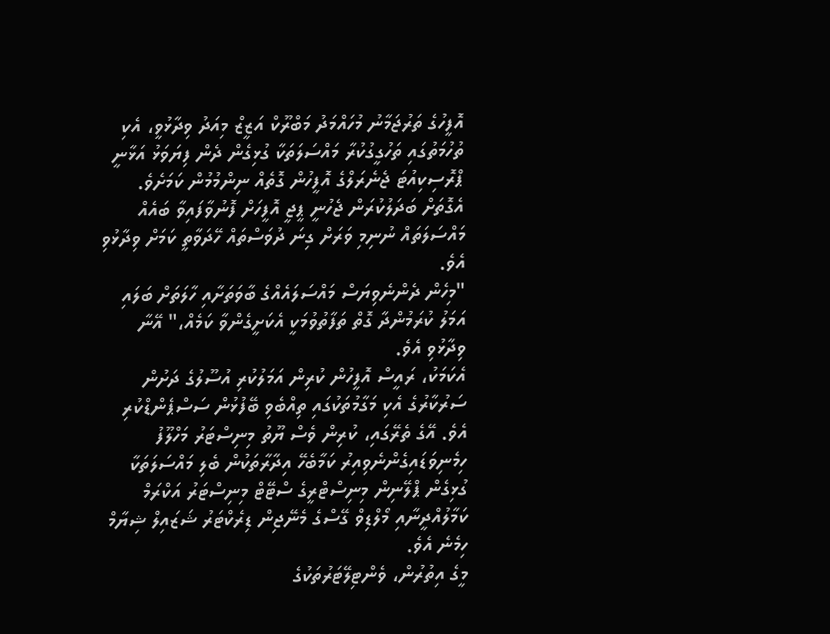އޮފީހުގެ ތަރުޖަމާނު މުހައްމަދު މަބްރޫކް އަޒީޒް މިއަދު ވިދާޅުވީ، އެކި ތުހުމަތުގައި ތަހުގީގުކުރާ މައްސަލަތަކާ ގުޅިގެން ދެން ފިޔަވަޅު އަޅާނީ ޕްރޮސިކިއުޓަ ޖެނެރަލްގެ އޮފީހުން ގޮތެއް ނިންމުމުން ކަމަށެވެ. އެގޮތަށް ބަދަލުކުރަން ޖެހުނީ ޕީޖީ އޮފީހަށް ފޮނުވާފައިވާ ބައެއް މައްސަލަތައް ނުނިމި ވަރަށް ގިނަ ދުވަސްތައް ހޭދަވާތީ ކަމަށް ވިދާޅުވި އެވެ.
"މިހެން ދެންނެވިޔަސް މައްސަލައެއްގެ ބާވަތަށާއި ހާލަތަށް ބަލައި އަމަލު ކުރަމުންދާ ގޮތް ތަފާތުވުމަކީ އެކަށީގެންވާ ކަމެއް،" އޭނާ ވިދާޅުވި އެވެ.
އެކަމަކު، ރައީސް އޮފީހުން ކުރިން އަމަލުކުރި އުސޫލުގެ ދަށުން ސަރުކާރުގެ އެކި މަގާމުތަކުގައި ތިއްބެވި ބޭފުޅުން ސަސްޕެންޑްކުރި އެވެ. އޭގެ ތެރޭގައި، ކުރިން ވެސް ޔޫތު މިނިސްޓަރު މަހްލޫފު ހިމެނިވަޑައިގެންނެވިއިރު ކަމާބެހޭ އިދާރާތަކުން ބެލި މައްސަލަތަކާ ގުޅިގެން ޕްލޭނިން މިނިސްޓްރީގެ ސްޓޭޓް މިނިސްޓަރު އަކްރަމް ކަމާލުއްދީނާއި މޯލްޑިވް ގޭސްގެ މެނޭޖިން ޑިރެކްޓަރު ޝަޒައިލް ޝިޔާމް ހިމެނެ އެވެ.
މީގެ އިތުރުން، ވެންޓިލޭޓަރުތަކުގެ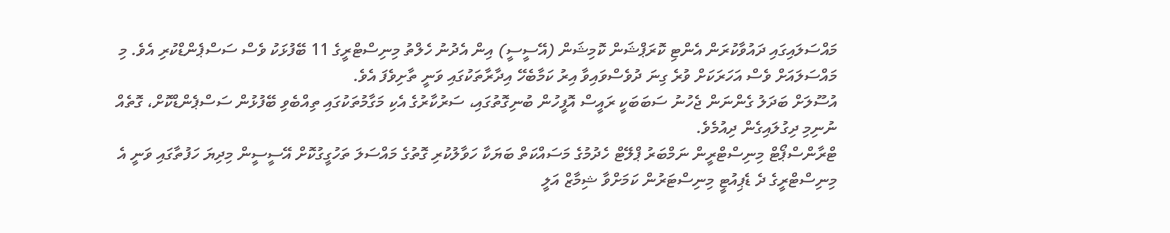މައްސަލައިގައި ދައުވާކުރަން އެންޓި ކޮރަޕްޝަން ކޮމިޝަން (އޭސީސީ) އިން އެދުނު ހެލްތު މިނިސްޓްރީގެ 11 ބޭފުޅަކު ވެސް ސަސްޕެންޑްކުރި އެވެ. މި މައްސަލައަށް ވެސް އަހަރަކަށް ވުރެ ގިނަ ދުވެސްވައިވާ އިރު ކަމާބެހޭ އިދާރާތަކުގައި ވަނީ ތާށިވެފަ އެވެ.
އުސޫލަށް ބަދަލު ގެންނަން ޖެހުނު ސަބަބަކީ ރައީސް އޮފީހުން ބުނިގޮތުގައި، ސަރުކާރުގެ އެކި މަގާމުތަކުގައި ތިއްބެވި ބޭފުޅުން ސަސްޕެންޑްކޮށް، ގޮތެއް ނުނިމި ދިގުލައިގެން ދިއުމެވެ.
ޓްރާންސްޕޯޓް މިނިސްޓްރީން ނަމްބަރު ޕްލޭޓް ހެދުމުގެ މަސައްކަތް ބަޔަކާ ހަވާލުކުރި ގޮތުގެ މައްސަލަ ތަހުގީގުކޮށް އޭސީސީން މިދިޔަ ހަފުތާގައި ވަނީ އެ މިނިސްޓްރީގެ ދެ ޑެޕިއުޓީ މިނިސްޓަރުން ކަމަށްވާ ޝިމާޒް އަލީ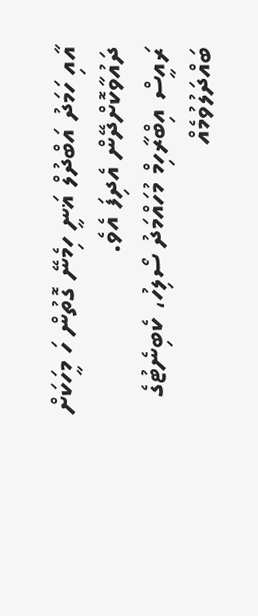އާއި ހަމަދު އަބްދުލް ޣަނީ ހިމެނޭ ގޮތުން ހަ މީހަކަށް ދައުވާކޮށްދޭން އެދިފަ އެވެ.
ރައީސް އިބްރާހިމް މުހައްމަދު ސޯލިހު، ކެބިނެޓުގެ ބައްދަލުވުމެއް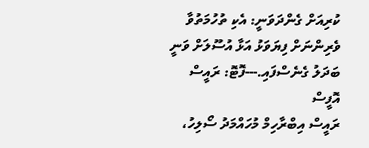ކުރިއަށް ގެންދަވަނީ: އެކި ތުހުމަތުވާ ވެރިންނަށް ފިޔަވަޅު އަޅާ އުސޫލަށް ވަނީ ބަދަލު ގެނެސްފައި.---ފޮޓޮ: ރައީސް އޮފީސް
ރައީސް އިބްރާހިމް މުހައްމަދު ސޯލިހު،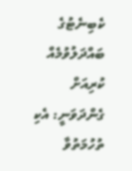ކެބިނެޓުގެ ބައްދަލުވުމެއް ކުރިއަށް ގެންދަވަނީ: އެކި ތުހުމަތުވާ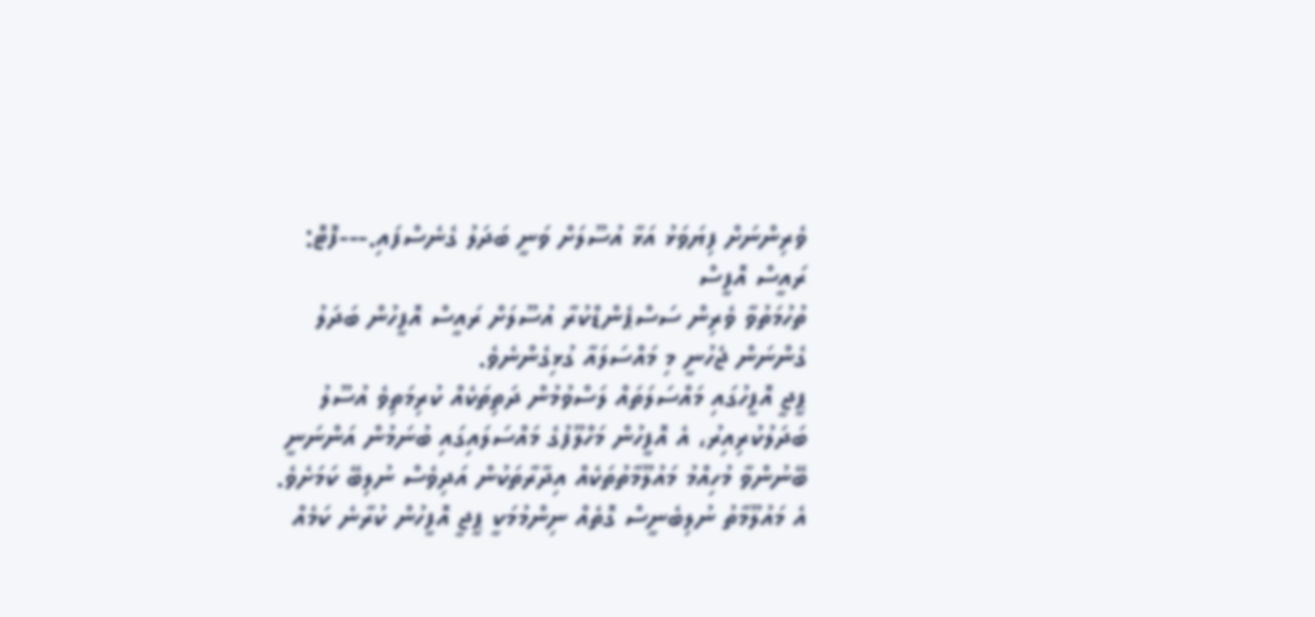ވެރިންނަށް ފިޔަވަޅު އަޅާ އުސޫލަށް ވަނީ ބަދަލު ގެނެސްފައި.---ފޮޓޮ: ރައީސް އޮފީސް
ތުހުމަތުވާ ވެރިން ސަސްޕެންޑްކުރާ އުސޫލަށް ރައީސް އޮފީހުން ބަދަލު ގެންނަން ޖެހުނީ މި މައްސަލައާ ގުޅިގެންނެވެ.
ޕީޖީ އޮފީހުގައި މައްސަލަތައް ލަސްވުމުން ދަތިތަކެއް ކުރިމަތިވެ އުސޫލު ބަދަލުކުރިއިރު، އެ އޮފީހުން މަހްލޫފުގެ މައްސަލައިގައި ބުނަމުން އަންނަނީ ބޭނުންވާ މުހިއްމު މައުލޫމާތުތަކެއް އިދާރާތަކުން އަދިވެސް ނުލިބޭ ކަމަށެވެ. އެ މައުލޫމާތު ނުލިބެނީސް ގޮތެއް ނިންމުމަކީ ޕީޖީ އޮފީހުން ކުރާނެ ކަމެއް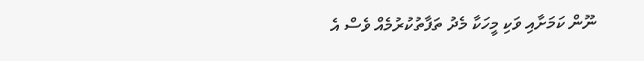ނޫން ކަމަށާއި ވަކި މީހަކާ މެދު ތަފާތުކުރުމެއް ވެސް އެ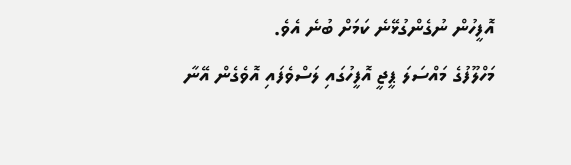އޮފީހުން ނުގެންގުޅޭނެ ކަމަށް ބުނެ އެވެ.
މަހްލޫފުގެ މައްސަލަ ޕީޖީ އޮފީހުގައި ލަސްވެފައި އޮވެގެން އޭނާ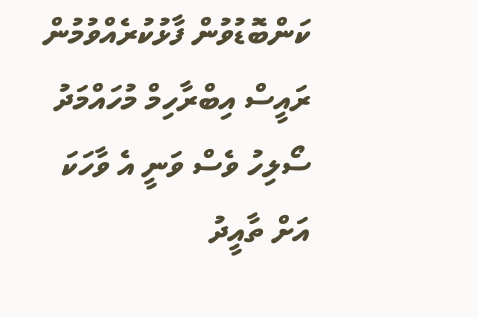ކަންބޮޑުވުން ފާޅުކުރެއްވުމުން ރައީސް އިބްރާހިމް މުހައްމަދު ސޯލިހު ވެސް ވަނީ އެ ވާހަކަ އަށް ތާއީދު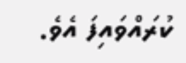ކުރައްވައިފަ އެވެ.